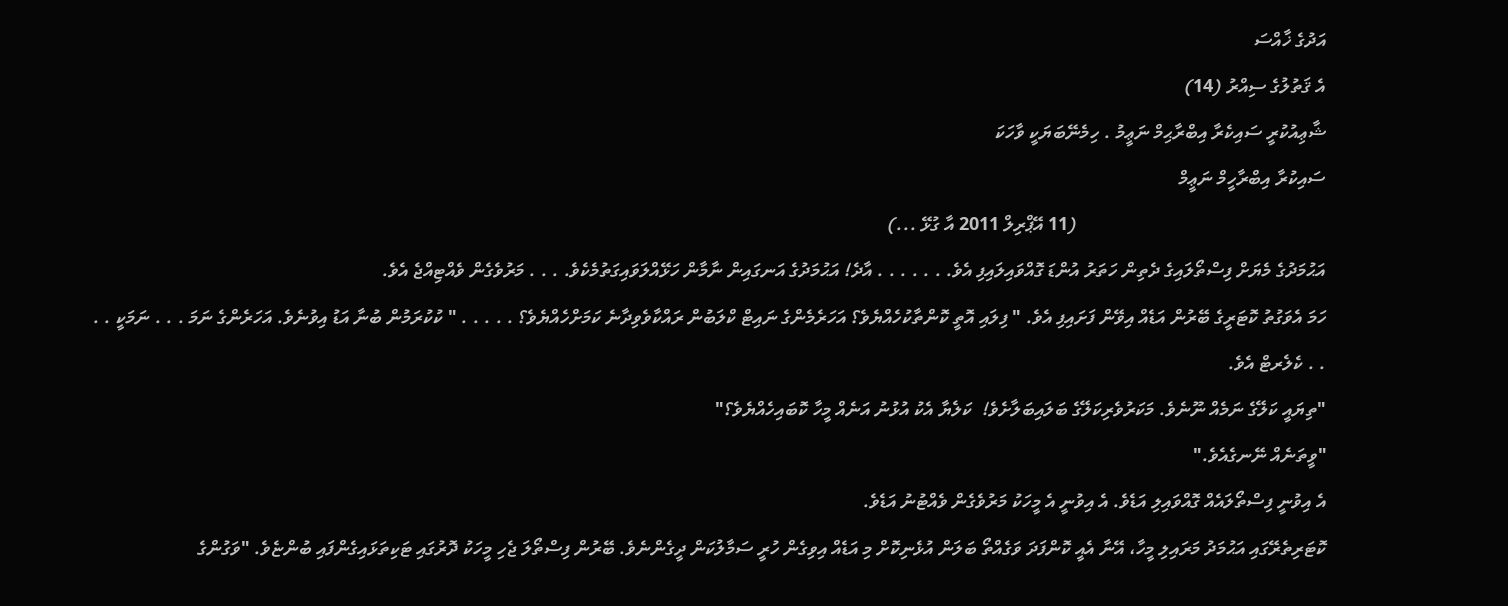އަދުގެ ޚާއްސަ
އެ ޤަތުލުގެ ސިއްރު (14)
ޝާޢިއުކުރީ ސައިކެރާ އިބްރާޙިމް ނަޢީމު . ހިމެނޭބަޔަކީ ވާހަކަ
ސައިކުރާ އިބްރާހީމް ނަޢީމް
                                                     (11 އޭޕްރިލް 2011 އާ ގުޅޭ ...)
އަޙުމަދުގެ މެޔަށް ފިސްތޯލައިގެ ދެތިން ހަތަރު އުންޑަ ގޮއްވައިލައިފި އެވެ. . . . . . . އާދެ! އަޙުމަދުގެ އަނގައިން ނާމާން ހަޅޭއްލަވައިގަތުމެކެވެ. . . . މަރުވެގެން ވެއްޓިއްޖެ އެވެ.
ހަމަ އެވަގުތު ކޮޓަރީގެ ބޭރުން އަޑެއް އިވޭން ފަށައިފި އެވެ. " ފިލައި އޮތީ ކޮންތާކުހެއްޔެވެ؟ އަހަރެމެންގެ ނައިޓް ކްލަބުން ރައްކާވެވިދާނެ ކަމަށްހެއްޔެވެ؟ . . . . . " ކުކުރަމުން ބުނާ އަޑު އިވުނެވެ. އަހަރެންގެ ނަމަ . . . ނަމަކީ . . . . ކެލެރޓް އެވެ.
"ތިޔައީ ކަލޭގެ ނަމެއް ނޫނެވެ. މަކަރުވެރިކަލޭގެ ބަލައިބަލާށެވެ!  ކަލެޔާ އެކު އުޅުނު އަނެއް މީހާ ކޮބައިހެއްޔެވެ؟"
"ވީތަނެއް ނޭނގެއެވެ."
އެ އިވުނީ ފިސްތޯލައެއް ގޮއްވައިލި އަޑެވެ. އެ އިވުނީ އެ މީހަކު މަރުވެގެން ވެއްޓުނު އަޑެވެ.
ކޮޓަރިތެރޭގައި އަޙުމަދު މަރައިލި މީހާ، އޭނާ އެއީ ކޮންފަދަ ވަގެއްތޯ ބަލަން އުޅެނިކޮށް މި އަޑެއް އިވިގެން ހުރީ ސަމާލުކަން ދީގެންނެވެ. ބޭރުން ފިސްތޯލަ ޖެހި މީހަކު ދޮރުގައި ޓަކިތަޅައިގެންފައި ބުންޏެވެ. "ވަގުންގެ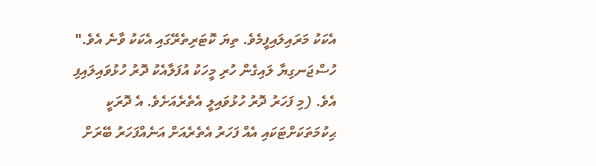އެކަކު މަރައިލައިފީމެވެ. ތިޔަ ކޮޓަރިތެރޭގައި އެކަކު ވާނެ އެވެ."
ހުސްޖަނގިޔާ ލައިގެން ހުރި މީހަކު އުފަލާއެކު ދޮރު ހުޅުވައިލައިފި އެވެ. (މި ފަހަރު ދޮރު ހުޅުވައިލީ އެތެރެއަށެވެ. އެ ދޮރަކީ ޙިކުމަތަކަށްޓަކައި އެއް ފަހަރު އެތެރެއަށް އަނެއްފަހަރު ބޭރަށް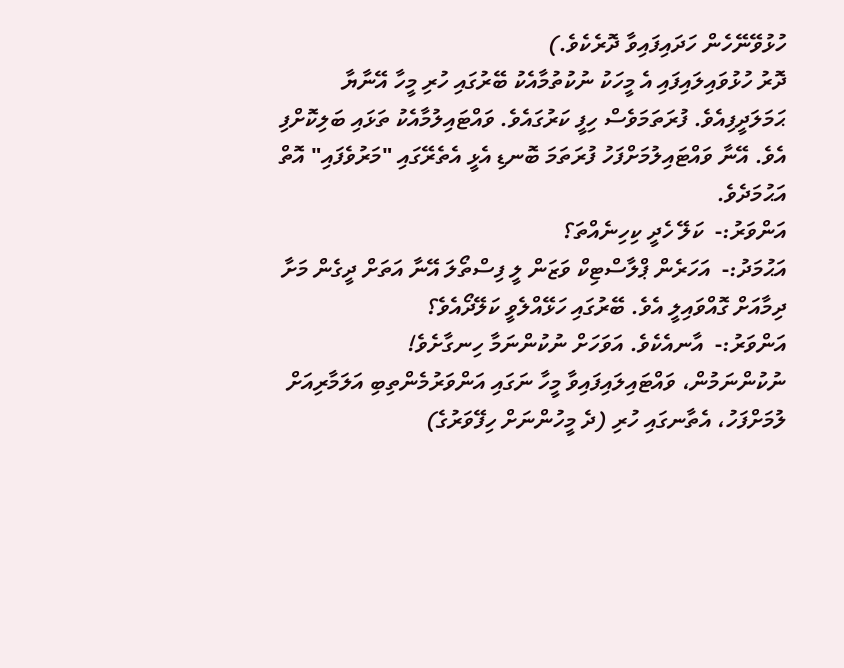ހުޅުވޭނޭހެން ހަދައިފައިވާ ދޮރެކެވެ.)
ދޮރު ހުޅުވައިލައިފައި އެ މީހަކު ނުކުތުމާއެކު ބޭރުގައި ހުރި މީހާ އޭނާޔާ ޙަމަލަދީފިއެވެ. ފުރަތަމަވެސް ހިފީ ކަރުގައެވެ. ވައްޓައިލުމާއެކު ތަޅައި ބަލިކޮށްފި އެވެ. އޭނާ ވައްޓައިލުމަށްފަހު ފުރަތަމަ ބޮނޑި އެޅީ އެތެރޭގައި "މަރުވެފައި" އޮތް އަޙުމަދެވެ.
އަންވަރު:-  ކަލޭ ހެދީ ކިހިނެއްތަ؟
އަޙުމަދު:-  އަހަރެން ޕްލާސްޓިކް ވަޒަން ލީ ފިސްތޯލަ އޭނާ އަތަށް ދީގެން މަށާ ދިމާއަށް ގޮއްވައިލީ އެވެ. ބޭރުގައި ހަޅޭއްލެވީ ކަލޭދޯއެވެ؟
އަންވަރު:-  އާނއެކެވެ. އަވަހަށް ނުކުންނަމާ ހިނގާށެވެ!
ނުކުންނަމުން، ވައްޓައިލައިފައިވާ މީހާ ނަގައި އަންވަރުމެންތިބި އަލަމާރިއަށް ލުމަށްފަހު، އެތާނގައި ހުރި (ދެ މީހުންނަށް ހިފޭވަރުގެ)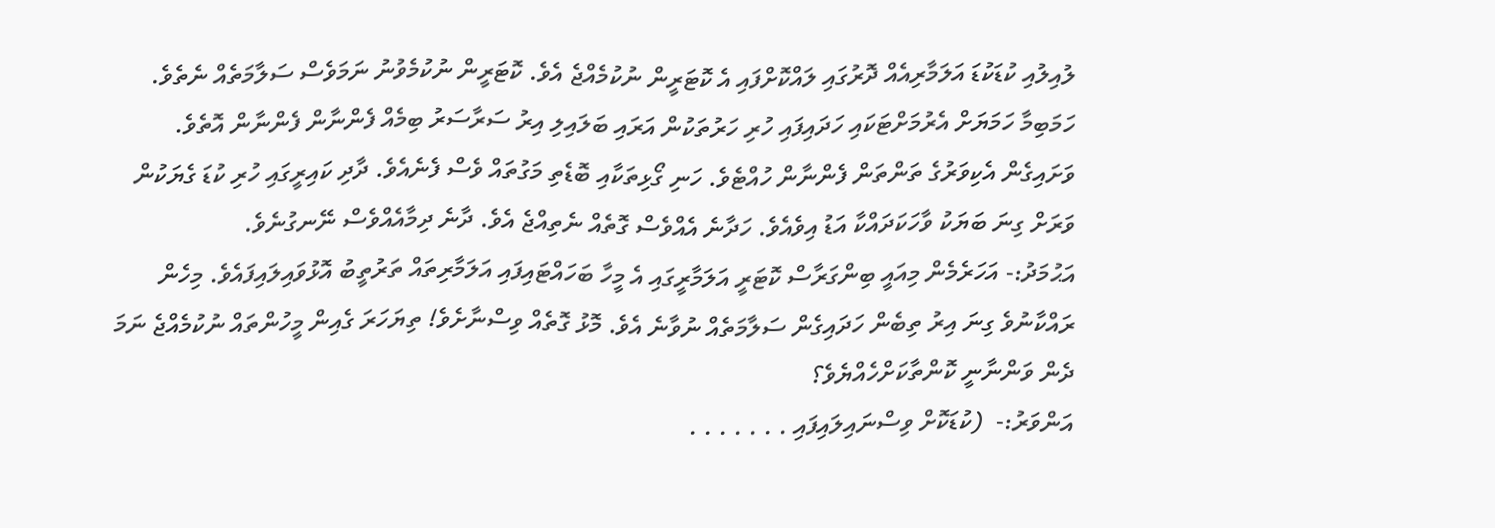ލުއިލުއި ކުޑަކުޑަ އަލަމާރިއެއް ދޮރުގައި ލައްކޮށްފައި އެ ކޮޓަރީން ނުކުމެއްޖެ އެވެ. ކޮޓަރީން ނުކުމެވުނު ނަމަވެސް ސަލާމަތެއް ނެތެވެ.  ހަމަބިމާ ހަމަޔަށް އެރުމަށްޓަކައި ހަދައިފައި ހުރި ހަރުތަކުން އަރައި ބަލައިލި އިރު ސަރާސަރު ބިމެއް ފެންނާން ފެންނާން އޮތެވެ. ވަށައިގެން އެކިވަރުގެ ތަންތަން ފެންނާން ހުއްޓެވެ. ހަނި ގޯޅިތަކާއި ބޮޑެތި މަގުތައް ވެސް ފެނެއެވެ. ދާދި ކައިރީގައި ހުރި ކުޑަ ގެޔަކުން ވަރަށް ގިނަ ބަޔަކު ވާހަކަދައްކާ އަޑު އިވެއެވެ. ހަދާނެ އެއްވެސް ގޮތެއް ނެތިއްޖެ އެވެ. ދާނެ ދިމާއެއްވެސް ނޭނގުނެވެ.
އަޙުމަދު:- އަހަރެމެން މިއައީ ބިންގަރާސް ކޮޓަރީ އަލަމާރީގައި އެ މީހާ ބަހައްޓައިފައި އަލަމާރިތައް ތަރުތީބު އޮޅުވައިލައިފައެވެ. މިހެން ރައްކާނުވެ ގިނަ އިރު ތިބެން ހަދައިގެން ސަލާމަތެއް ނުވާނެ އެވެ. މޮޅު ގޮތެއް ވިސްނާށެވެ! ތިޔަހަރަ ގެއިން މީހުންތައް ނުކުމެއްޖެ ނަމަ ދެން ވަންނާނީ ކޮންތާކަށްހެއްޔެވެ؟
އަންވަރު:-  (ކުޑަކޮށް ވިސްނައިލައިފައި . . . . . . .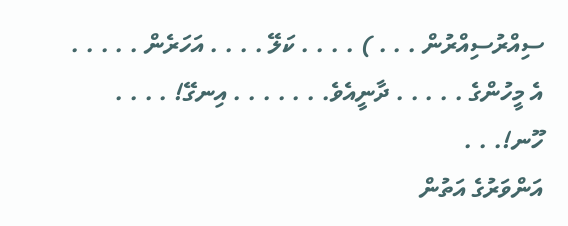ސިއްރުސިއްރުން . . . ) . . . . ކަލޭ . . . . އަހަރެން . . . . .  އެ މީހުންގެ . . . . . ދާނީއެވެ. . . . . . . އިނގޭ! . . . .  ހޫނ!. . .
އަންވަރުގެ އަތުން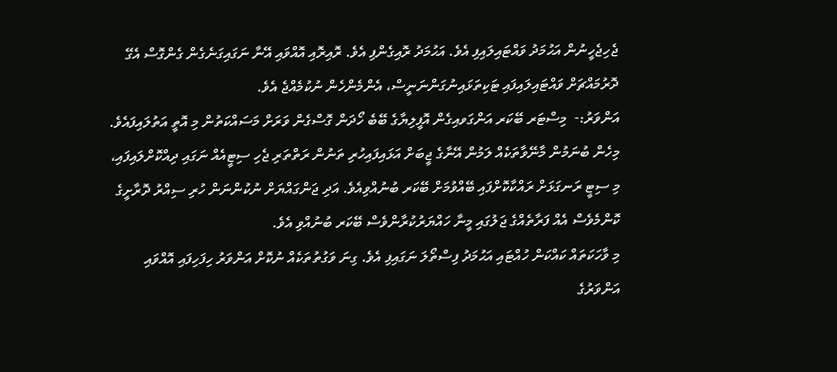ޖެހިޖެހީނުން އަޙުމަދު ވައްޓައިލައިފި އެވެ. އަޙުމަދު ރޮއިގެންފި އެވެ. ރޮއިރޮއި އޮއްވައި އޭނާ ނަގައިގަނެގެން ގެންގޮސް އެގޭ ދޮރުމައްޗަށް ވައްޓައިލައިފައި ޓަކިތަޅައިނުގަންނަނީސް، އެންމެންހެން ނުކުމެއްޖެ އެވެ.
އަންވަރު:-  މިސްޓަރ ބޭކަރ އަންގަވއިގެން އޮފީލިޔާގެ ބޭބެ ހޯދަން ގޮސްގެން ވަރަށް މަސައްކަތުން މި އޮތީ އަތުލައިފައެވެ. މިހެން ބުނަމުން މާނޭވާތަކެއް ލަމުން އޭނާގެ ޖީބަށް އަޅައިފައިހުރި ތަނުން ރަތްތަރި ޖެހި ސިޓީއެއް ނަގައި ދިއްކޮށްލައިފައި، މި ސިޓީ ރަނގަޅަށް ރައްކާކޮށްފައި ބޭއްވުމަށް ބޭކަރ ބުނުއްވިއެވެ. އަދި ޖަންގައްޔަށް ނުކުންނަން ހުރި ސިއްރު ދޮރާށީގެ ކޮންމެވެސް އެއް ފަރާތެއްގެ ޖަލުގައި މީނާ ހައްޔަރުކުރާންވެސް ބޭކަރ ބުނުއްވި އެވެ.
މި ވާހަކަތައް ކައްކަން ހުއްޓައި އަޙުމަދު ފިސްތޯލަ ނަގައިފި އެވެ. ގިނަ ވަގުތުތަކެއް ނުކޮށް އަންވަރު ހިފަހިފައި އޮއްވައި އަންވަރުގެ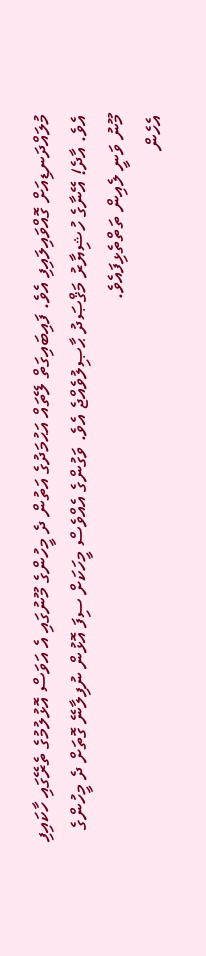މުލައްދަނޑިއަށް ގޮއްވައިލައިފި އެވެ. ފައިބައިގަތް ލޭތައް އަޙުމަދުގެ އަތުން ދެ މީހުންގެ މޫނުގައި އެ އަވަސް އޮޅުލުމުގެ ތެރޭގައި ހާކައިފި އެވެ. އާދެ! އޭނާގެ ހުޝިޔާރު މަޤްޞަދު ޙާޞިލުވެއްޖެ އެވެ. ވަގުންގެ އެއްވެސް މީހަކަށް ސިފަ އޮޅުން ނުފިލާނޭ ގޮތަށް ދެ މީހުންގެ މޫނު ވަނީ ލެއިން ތަތްތެޅިފައެވެ.
އެހެން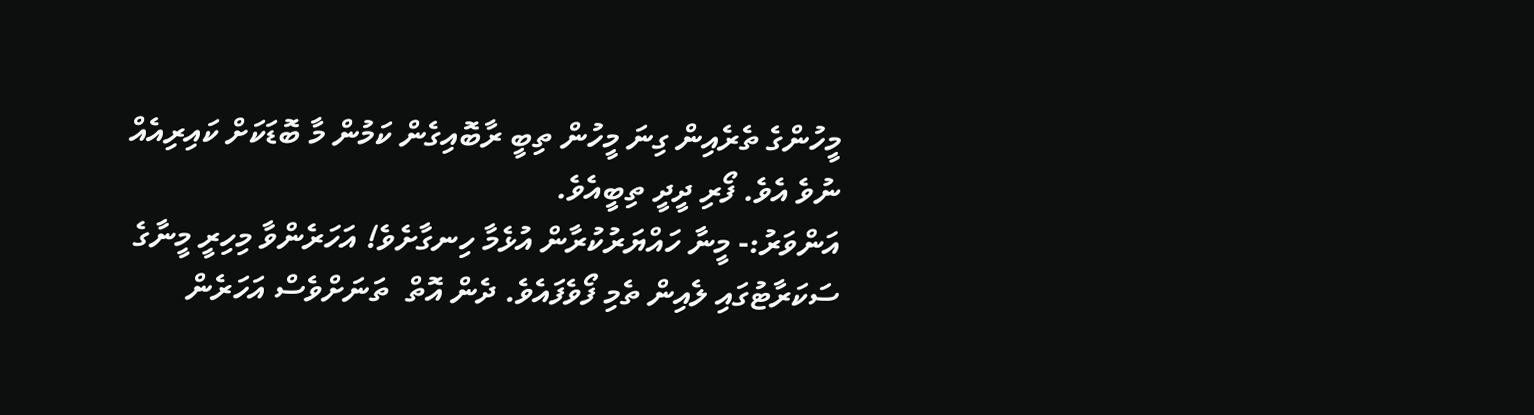މީހުންގެ ތެރެއިން ގިނަ މީހުން ތިބީ ރާބޮއިގެން ކަމުން މާ ބޮޑަކަށް ކައިރިއެއް ނުވެ އެވެ. ފޯރި ދީދީ ތިބީއެވެ.
އަންވަރު:- މީނާ ހައްޔަރުކުރާން އުޅެމާ ހިނގާށެވެ! އަހަރެންވާ މިހިރީ މީނާގެ ސަކަރާޓުގައި ލެއިން ތެމި ފޯވެފައެވެ. ދެން އޮތް  ތަނަށްވެސް އަހަރެން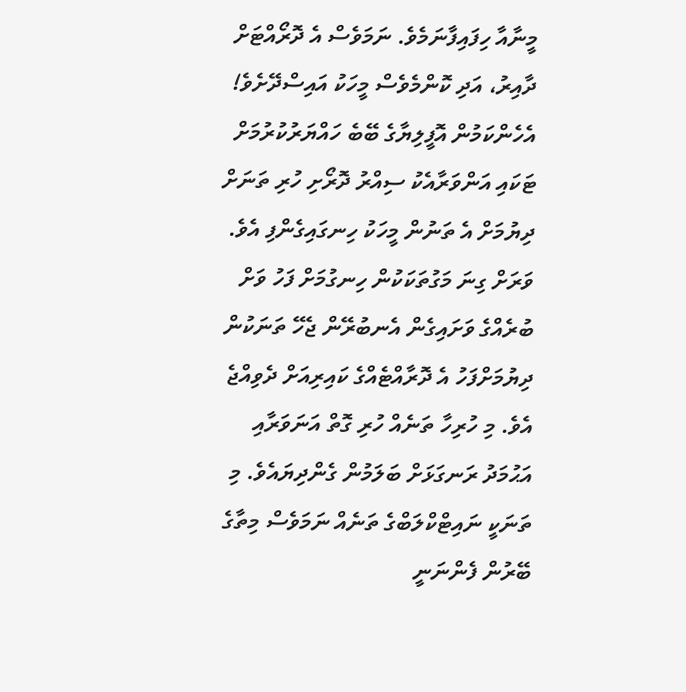މީނާއާ ހިފައިފާނަމެވެ. ނަމަވެސް އެ ދޮރޯއްޓަށް ދާއިރު، އަދި ކޮންމެވެސް މީހަކު އައިސްދޭށެވެ!
އެހެންކަމުން އޮފީލިޔާގެ ބޭބެ ހައްޔަރުކުރުމަށް ޓަކައި އަންވަރާއެކު ސިއްރު ދޮރޯށި ހުރި ތަނަށް  ދިޔުމަށް އެ ތަނުން މީހަކު ހިނގައިގެންފި އެވެ. ވަރަށް ގިނަ މަގުތަކަކުން ހިނގުމަށް ފަހު ވަށް ބުރެއްގެ ވަށައިގެން އެނބުރޭން ޖެހޭ ތަނަކުން ދިޔުމަށްފަހު އެ ދޮރާއްޓެއްގެ ކައިރިއަށް ދެވިއްޖެ އެވެ. މި ހުރިހާ ތަނެއް ހުރި ގޮތް އަނަވަރާއި އަޙުމަދު ރަނގަޅަށް ބަލަމުން ގެންދިޔައެވެ. މި ތަނަކީ ނައިޓްކްލަބްގެ ތަނެއް ނަމަވެސް މިތާގެ ބޭރުން ފެންނަނީ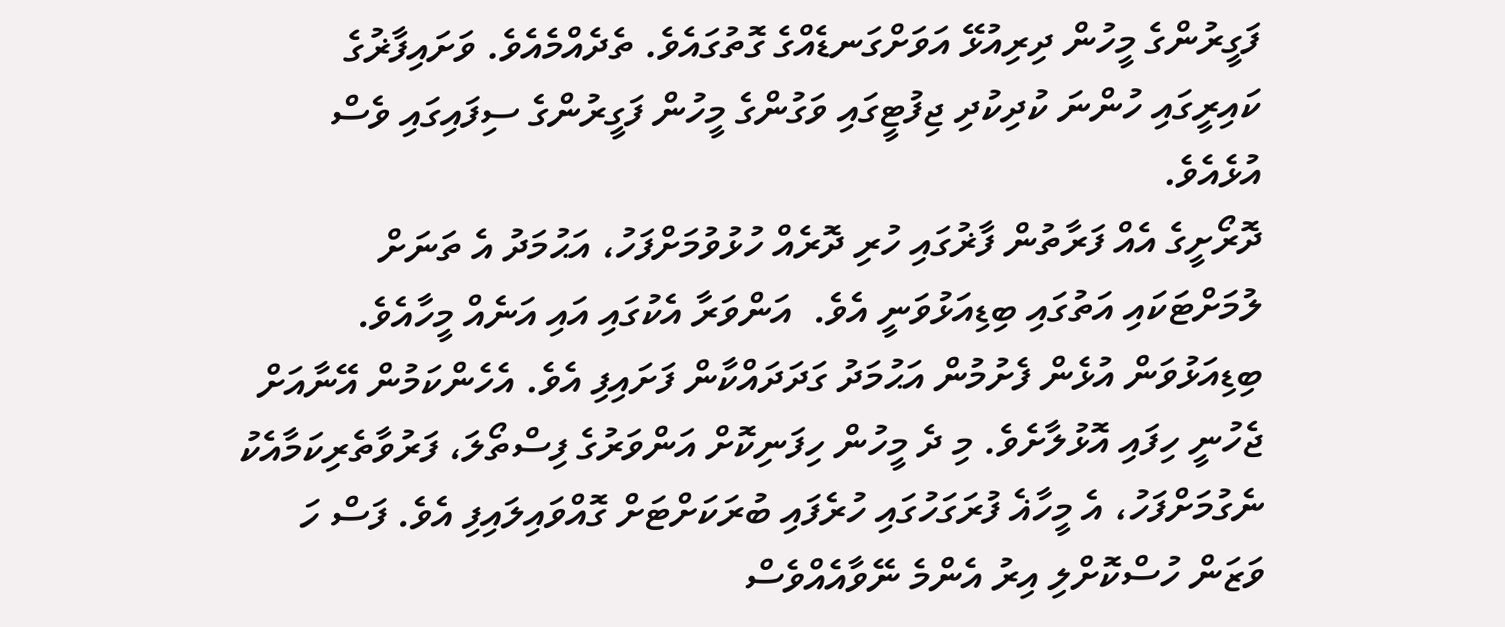ފަގީރުންގެ މީހުން ދިރިއުޅޭ އަވަށްގަނޑެއްގެ ގޮތުގައެވެ. ތެދެއްމެއެވެ. ވަށައިފާޜުގެ ކައިރީގައި ހުންނަ ކުދިކުދި ޖިފުޓީގައި ވަގުންގެ މީހުން ފަގީރުންގެ ސިފައިގައި ވެސް އުޅެއެވެ.
ދޮރޯށީގެ އެއް ފަރާތުން ފާޜުގައި ހުރި ދޮރެއް ހުޅުވުމަށްފަހު، އަޙުމަދު އެ ތަނަށް ލުމަށްޓަކައި އަތުގައި ބިޑިއަޅުވަނީ އެވެ.  އަންވަރާ އެކުގައި އައި އަނެއް މީހާއެވެ. ބިޑިއަޅުވަން އުޅެން ފެށުމުން އަޙުމަދު ގަދަދައްކާން ފަށައިފި އެވެ. އެހެންކަމުން އޭނާއަށް ޖެހުނީ ހިފައި އޮޅުލާށެވެ. މި ދެ މީހުން ހިފަނިކޮށް އަންވަރުގެ ފިސްތޯލަ، ފަރުވާތެރިކަމާއެކު ނެގުމަށްފަހު، އެ މީހާޣެ ފުރަގަހުގައި ހުރެފައި ބުރަކަށްޓަށް ގޮއްވައިލައިފި އެވެ. ފަސް ހަ ވަޒަން ހުސްކޮށްލި އިރު އެންމެ ނޭވާއެއްވެސް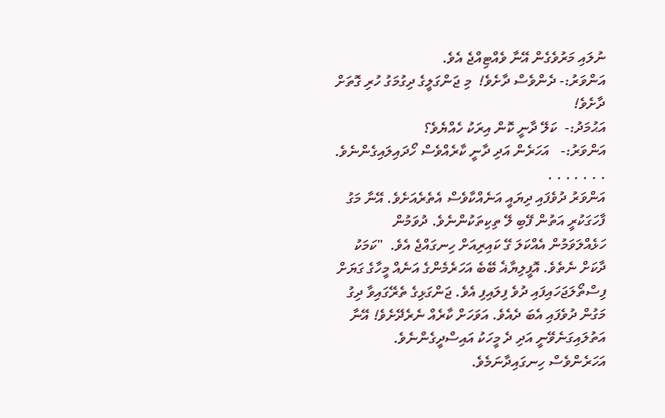ނުލައި މަރުވެގެން އޭނާ ވެއްޓިއްޖެ އެވެ.
އަންވަރު:- ދެންވެސް ދާށެވެ!  މި ޖަންގަލީގެ ދިގުމަގު ހުރި ގޮތަށް ދާށެވެ!
އަޙުމަދު:-  ކަލޭ ދާނީ ކޮން އިރަކު ހެއްޔެވެ؟
އަންވަރު:-   އަހަރެން އަދި ދާނީ ކާރެއްވެސް ހޯދައިލައިގެންނެވެ. . . . . . . .
އަންވަރު ދުވެފައި ދިޔައީ އަނެއްކާވެސް އެތެރެއަށެވެ. އޭނާ މަގު ފާހަގަކުރީ އަތުން ފޭބި ލޭ ތިކިތަކުންނެވެ. ދުވަމުން ހަޅެއްލަވަމުން އެއްކަލަ ގޭ ކައިރިއަށް ހިނގައްޖެ އެވެ.  "ކަމަކު ދާކަށް ނެތެވެ. އޮފީލިޔާޣެ ބޭބެ އަހަރެމެންގެ އަނެއް މީހާގެ ގަޔަށް ފިސްތޯލަޖަހައިފައި ދުވެ ފިލައިފި އެވެ. ޖަންގަޅިގެ ތެރޭގައިވާ ދިގު މަގުން ދުވެފައި އެބަ ދެއެވެ. އަވަހަށް ކާރެއް ނެރެދޭށެވެ! އޭނާ އަތުލައިގަނެވޭނީ އަދި ދެ މީހަކު އައިސްދީގެންނެވެ. އަހަރެންވެސް ހިނގައިދާނަމެވެ.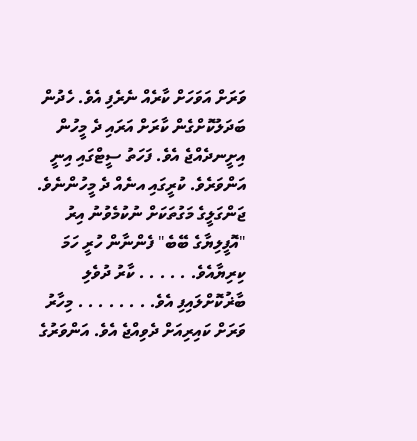ވަރަށް އަވަހަށް ކާރެއް ނެރެފި އެވެ. ހެދުން ބަދަލުކޮށްގެން ކާރަށް އަރައި ދެ މީހުން އިށީނދެއްޖެ އެވެ. ފަހަތު ސީޓްގައި އިނީ އަންވަރެވެ. ކުރީގައި އނެއް ދެ މީހުންނެވެ.
ޖަންގަލީގެ މަގުތަކަށް ނުކުމެވުނު އިރު "އޮފީލިޔާގެ ބޭބެ" ފެންނާން ހުރީ ހަމަ ކިރިޔާއެވެ. . . . . . ކާރު ދުވެލި ބާޜުކޮށްލައިފި އެވެ. . . . . . . . މިހާރު ވަރަށް ކައިރިއަށް ދެވިއްޖެ އެވެ. އަންވަރުގެ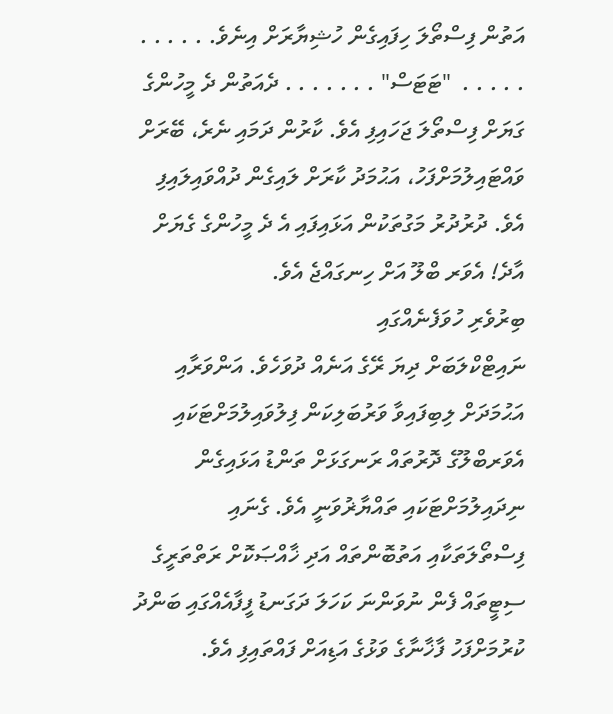އަތުން ފިސްތޯލަ ހިފައިގެން ހުޝިޔާރަށް އިނެވެ. . . . . . . . . . .  "ޓަޓަސް" . . . . . . . ދެއަތުން ދެ މީހުންގެ ގަޔަށް ފިސްތޯލަ ޖަހައިފި އެވެ. ކާރުން ދަމައި ނެރެ، ބޭރަށް ވައްޓައިލުމަށްފަހު، އަޙުމަދު ކާރަށް ލައިގެން ދުއްވައިލައިފި އެވެ. ދުރުދުރު މަގުތަކުން އަޅައިފައި އެ ދެ މީހުންގެ ގެޔަށް އާދެ! އެވަރ ބްލޫ އަށް ހިނގައްޖެ އެވެ.
ބިރުވެރި ހުވަފެނެއްގައި
ނައިޓްކްލަބަށް ދިޔަ ރޭގެ އަނެއް ދުވަހެވެ. އަންވަރާއި އަޙުމަދަށް ލިބިފައިވާ ވަރުބަލިކަން ފިލުވައިލުމަށްޓަކައި އެވަރބްލޫގެ ދޮރުތައް ރަނގަޅަށް ތަންޑު އަޅައިގެން ނިދައިލުމަށްޓަކައި ތައްޔާޜުވަނީ އެވެ. ގެނައި ފިސްތޯލަތަކާއި އަތުބޮންތައް އަދި ޚާއްޞަކޮށް ރަތްތަރީގެ ސިޓީތައް ފެން ނުވަންނަ ކަހަލަ ދަގަނޑު ފީފާއެއްގައި ބަންދު ކުރުމަށްފަހު ފާޚާނާގެ ވަޅުގެ އަޑިއަށް ފައްތައިފި އެވެ.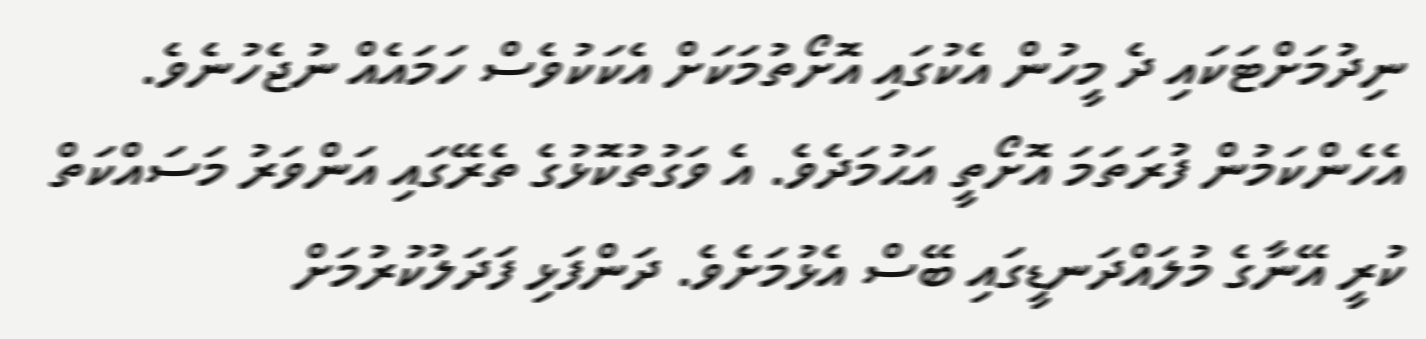ނިދުމަށްޓަކައި ދެ މީހުން އެކުގައި އޮށޯތުމަކަށް އެކަކުވެސް ހަމައެއް ނުޖެހުނެވެ. އެހެންކަމުން ފުރަތަމަ އޮށޯތީ އަޙުމަދެވެ. އެ ވަގުތުކޮޅުގެ ތެރޭގައި އަންވަރު މަސައްކަތް ކުރީ އޭނާގެ މުލައްދަނޑީގައި ބޭސް އެޅުމަށެވެ. ދަންފަޅި ފަދަލުކުރުމަށް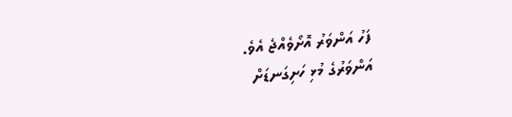ފަހު އަންވަރު އޮށޯވެއްޖެ އެވެ.
އަންވަރުގެ މުޅި ހަށިގަނޑަށް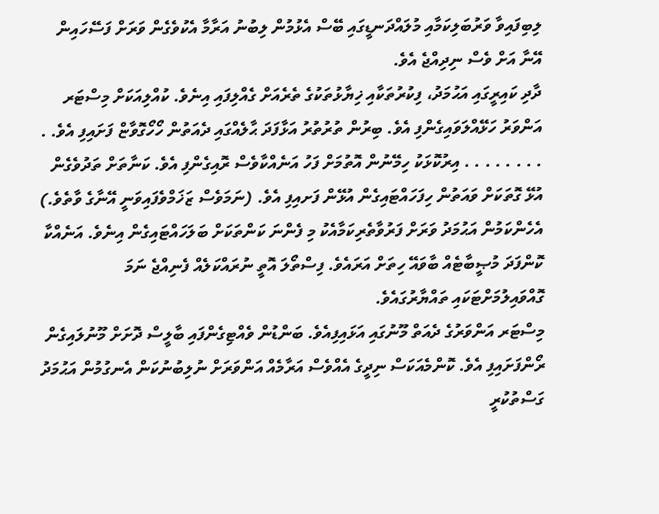ލިބިފައިވާ ވަރުބަލިކަމާއި މުލައްދަނޑީގައި ބޭސް އެޅުމުން ލިބުނު އަރާމާ އެކުވެގެން ވަރަށް ފަސޭހައިން އޭނާ އަށް ވެސް ނިދިއްޖެ އެވެ.
ދާދި ކައިރީގައި އަޙުމަދު، ފިކުރުތަކާއި ޚިޔާޅުތަކުގެ ތެރެއަށް ގެއްލިފައި އިނެވެ. ކުއްލިއަކަށް މިސްޓަރ އަންވަރު ހަޅޭއްލަވައިގެންފި އެވެ. ބިރުން ތުރުތުރު އަޅާފަދަ ޙާލެއްގައި ދެއަތުން ހޯހޯގޮވާޏް ފަށައިފި އެވެ. . . . . . . . . . އިރުކޮޅަކު ހިމޭނުން އޮތުމަށް ފަހު އަނެއްކާވެސް ރޮއިގެންފި އެވެ. ކަނާތަށް ތަދުވެގެން އުޅޭ ގޮތަކަށް ވައަތުން ހިފަހައްޓައިގެން އުޅޭން ފަށއިފި އެވެ. (ނަމަވެސް ޒަޚަމްވެފައިވަނީ އޭނާގެ ވާތެވެ.)  އެހެންކަމުން އަޙުމަދު ވަރަށް ފަރުވާތެރިކަމާއެކު މި ފެންނަ ކަންތަކަށް ބަލަހައްޓައިގެން އިނެވެ. އަނެއްކާ ކޮންފަދަ މުޞީބާޓެއް ބާވައޭ ހިތަށް އަރައެވެ. ފިސްތޯލަ އޮތީ ނުރައްކަލެއް ފެނިއްޖެ ނަމަ ގޮއްވައިލުމަށްޓަކައި ތައްޔާރުގައެވެ.
މިސްޓަރ އަންވަރުގެ ދެއަތް މޫނުގައި އަޅައިފިއެވެ. ބަންޑުން ވެއްޓިގެންފައި ބާލީސް ދޮށަށް މޫނުލައިގެން  ރޯންފަށައިފި އެވެ. ކޮންމެއަކަސް ނިދީގެ އެއްވެސް އަރާމެއް އަންވަރަށް ނުލިބުނުކަން އެނގުމުން އަޙުމަދު ގަސްތުކުރީ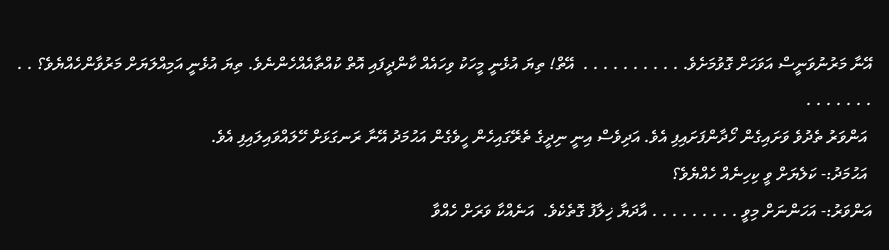އޭނާ މަރުނުވަނީސް އަވަހަށް ގޮވުމަށެވެ. . . . . . . . . . .  އޭތް! ތިޔަ އުޅެނީ މީހަކު ވިހައެއް ކާންދީފައި އޮތް ކުއްތާއެއްހެންނެވެ. ތިޔަ އުޅެނީ އަމިއްލަޔަށް މަރުވާންހެއްޔެވެ؟ . . . . . . . . .
 އަންވަރު ތެދުވެ ވަށައިގެން ހޯދާންފަށައިފި އެވެ. އަދިވެސް އިނީ ނިދީގެ ތެރޭގައިހެން ހީވެގެން އަޙުމަދު އޭނާ ރަނގަޅަށް ހޭލައްވައިލައިފި އެވެ.
 އަޙުމަދު:- ކަލެޔަށް ވީ ކިހިނެއް ހެއްޔެވެ؟
އަންވަރު:- އަހަންނަށް މިވީ . . . . . . . . . އާދަޔާ ޚިލާފު ގޮތެކެވެ.  އަނެއްކާ ވަރަށް ހެއްވާ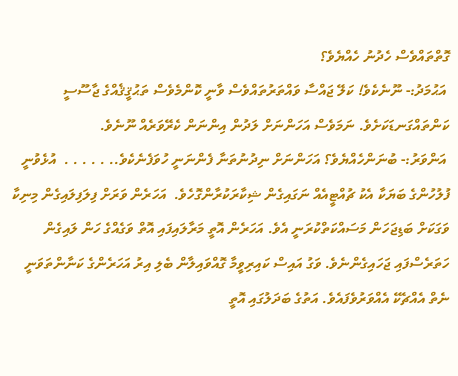ގޮތްތައްވެސް ހެދުނު ހެއްޔެވެ؟
 އަޙުމަދު:- ނޫނެކެވެ! ކަލޭ ޖައްސާ ވައްތަރުތައްވެސް ވާނީ ކޮންމެވެސް ތަޙުޤީޤެއްގެ ޖާސޫސީ ކަންތައްގަނޑަކަށެވެ. ނަމަވެސް އަހަންނަށް ލަދުން އިންނަން ކެރޭވަރެއް ނޫނެވެ.
 އަންވަރު:- ބުނަންހެއްޔެވެ؟ އަހަންނަށް ނިދުނުތަނާ ފެންނަނީ ހުވަފެނެކެވެ.. . . . . .  އުޅެވުނީ ފުލުހުންގެ ބަޔަކާ އެކު ޗުއްޓީއެއް ނަގައިގެން ޝިކާރަކުރާންގޮހެވެ.  އަހަރެން ވަރަށް ފިލަފިލައިގެން މިނިކާ ވަގަކަށް ބަޑިޖަހަން މަސައްކަތްކުރަނީ އެވެ. އަހަރެން އޮތީ މަރާލައިފައި އޮތް ވަގެއްގެ ހަން ލައިގެން ހަތަރެސްފައި ޖަހައިގެންނެވެ. ވަގު އައިސް ކައިރިވީމާ ގޮއްވައިލާން ބެލި އިރު އަހަރެންގެ ކަނާންތަވަނީ ނެތް އެއްޗެކޭ އެއްވަރުވެފައެވެ. އަތުގެ ބަދަލުގައި އޮތީ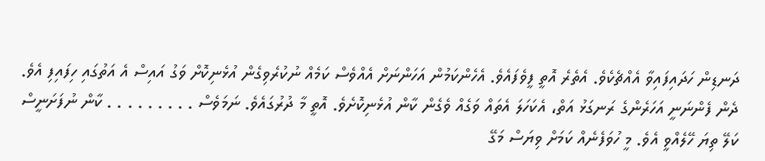ދަނޑިން ހަދައިފައިވާ އެއްޗެކެވެ. އެތެރެ އޮތީ ފީވެފައެވެ. އެހެންކަމުން އަހަންނަށް އެއްވެސް ކަމެއް ނުކުރެވިގެން އުޅެނިކޮށް ވަގު އައިސް އެ އަތުގައި ހިފައިފި އެވެ. ދެން ފެންނަނީ އަހަރެންގެ ރަނގަޅު އަތް، އެކަހަލަ އެތައް ވަގެއް ވެގެން ކާން އުޅެނިކޮށެވެ. އޮތީ މާ ދުރުގައެވެ. ނަމަވެސް . . . . . . . . . ކާން ނުފަށަނީސް ކަލޭ ތިޔަ ހޭލެއްވީ އެވެ. މީ ހުވަފެނެއް ކަމަށް ވިޔަސް މަގޭ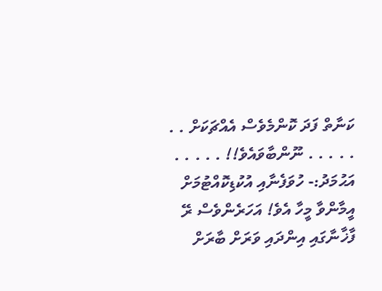ކަނާތް ފަދަ ކޮންމެވެސް އެއްޗަކަށް . . . . . . . ނޫންބާވައެވެ!! . . . . .
އަޙުމަދު:- ހުވަފެނާއި އުކުޑިކޮއްޓުމަށް އީމާންވާ މީހާ އެވެ! އަހަރެންވެސް ރޭ ފާޚާނާގައި އިންދައި ވަރަށް ބާރަށް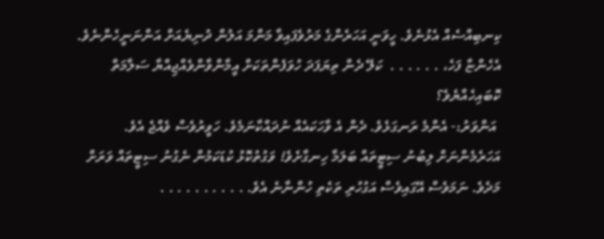ކިނބިއްސެއް އެޅުނެވެ. ހީވަނީ އަހަރެންގެ މަރުވެފައިވާ މަންމަ އަލުން ދުނިޔެއަށް އަންނަނީހެންނެވެ. އެހެންޏާ ފަހެ، . . . . . .  ކަލޭ ދެން ތިޔަފަދަ ހުވަފެންތަކަށް އީމާންވާންވެއްޖިއްޔާ ސަލާމަތް ކޮބައިހެއްޔެވެ؟
 އަންވަރު:- އެންމެ ރަނގަޅެވެ. ދެން އެ ވާހަކައެއް ނުދައްކާނަމެވެ. ހަވީރުވެސް ވެއްޖެ އެވެ. އަހަރެމެންނަށް ލިބުނު ސިޓީތައް ބަލަމާ ހިނގާށެވެ! ވަގުތުކޮޅު ކުޑަކަމުން ނެގުނު ސިޓީތައް ވަރަށް މަދެވެ. ނަމަވެސް އޭގައިވެސް އަގުހުރި ތަކެތި ހުންނާނެ އެވެ. . . . . . . . . . .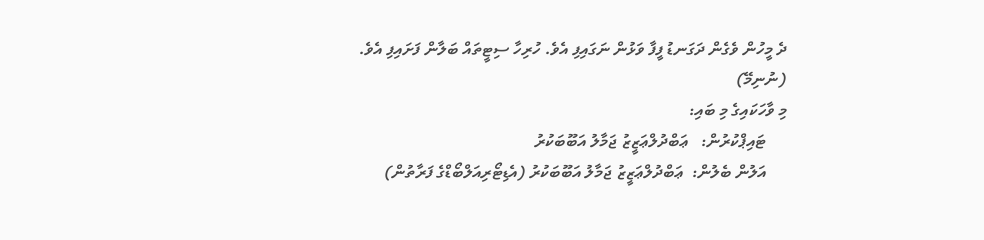ދެ މީހުން ވެގެން ދަގަނޑު ފީފާ ވަޅުން ނަގައިފި އެވެ. ހުރިހާ ސިޓީތައް ބަލާން ފަށައިފި އެވެ.
(ނުނިމޭ)
މި ވާހަކައިގެ މި ބައި:
     ޓައިޕްކުރުން:   ޢަބްދުލްޢަޒީޒު ޖަމާލު އަބޫބަކުރު
     އަލުން ބެލުން:  ޢަބްދުލްޢަޒީޒު ޖަމާލު އަބޫބަކުރު (އެޑިޓޯރިއަލްބޯޑްގެ ފަރާތުން)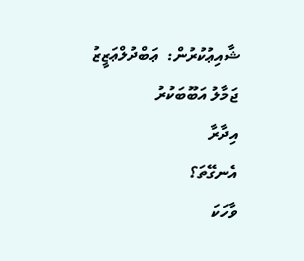ޝާއިޢުކުރުން:  ޢަބްދުލްޢަޒީޒު ޖަމާލު އަބޫބަކުރު
އިދާރާ
އެނގޭތަ؟
ވާހަކަ